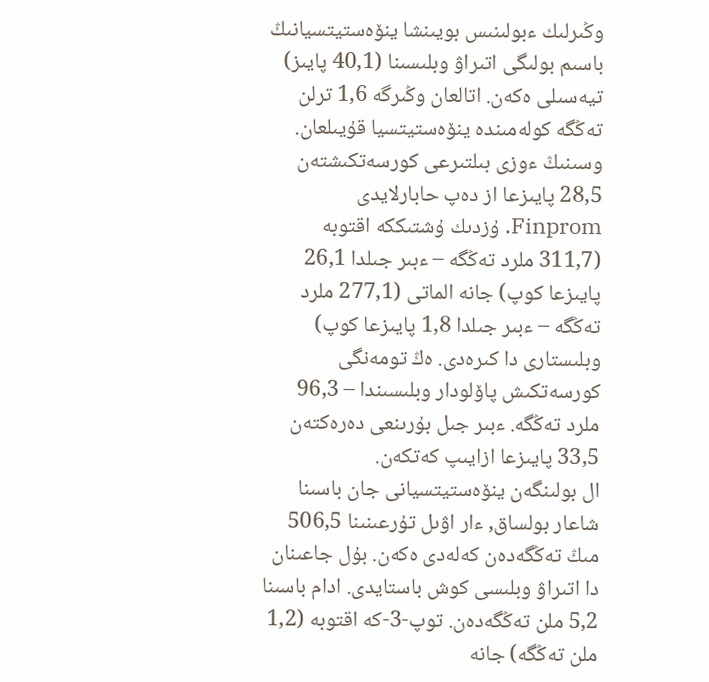وڭىرلىك ءبولىنىس بويىنشا ينۆەستيتسيانىڭ باسىم بولىگى اتىراۋ وبلىسىنا (40,1 پايىز) تيەسىلى ەكەن. اتالعان وڭىرگە 1,6 ترلن تەڭگە كولەمىندە ينۆەستيتسيا قۇيىلعان. وسىنىڭ ءوزى بىلتىرعى كورسەتكىشتەن 28,5 پايىزعا از دەپ حابارلايدى Finprom. ۇزدىك ۇشتىككە اقتوبە (311,7 ملرد تەڭگە – ءبىر جىلدا 26,1 پايىزعا كوپ) جانە الماتى (277,1 ملرد تەڭگە – ءبىر جىلدا 1,8 پايىزعا كوپ) وبلىستارى دا كىرەدى. ەڭ تومەنگى كورسەتكىش پاۆلودار وبلىسىندا – 96,3 ملرد تەڭگە. ءبىر جىل بۇرىنعى دەرەكتەن 33,5 پايىزعا ازايىپ كەتكەن.
ال بولىنگەن ينۆەستيتسيانى جان باسىنا شاعار بولساق, ءار اۋىل تۇرعىنىنا 506,5 مىڭ تەڭگەدەن كەلەدى ەكەن. بۇل جاعىنان دا اتىراۋ وبلىسى كوش باستايدى. ادام باسىنا 5,2 ملن تەڭگەدەن. توپ-3-كە اقتوبە (1,2 ملن تەڭگە) جانە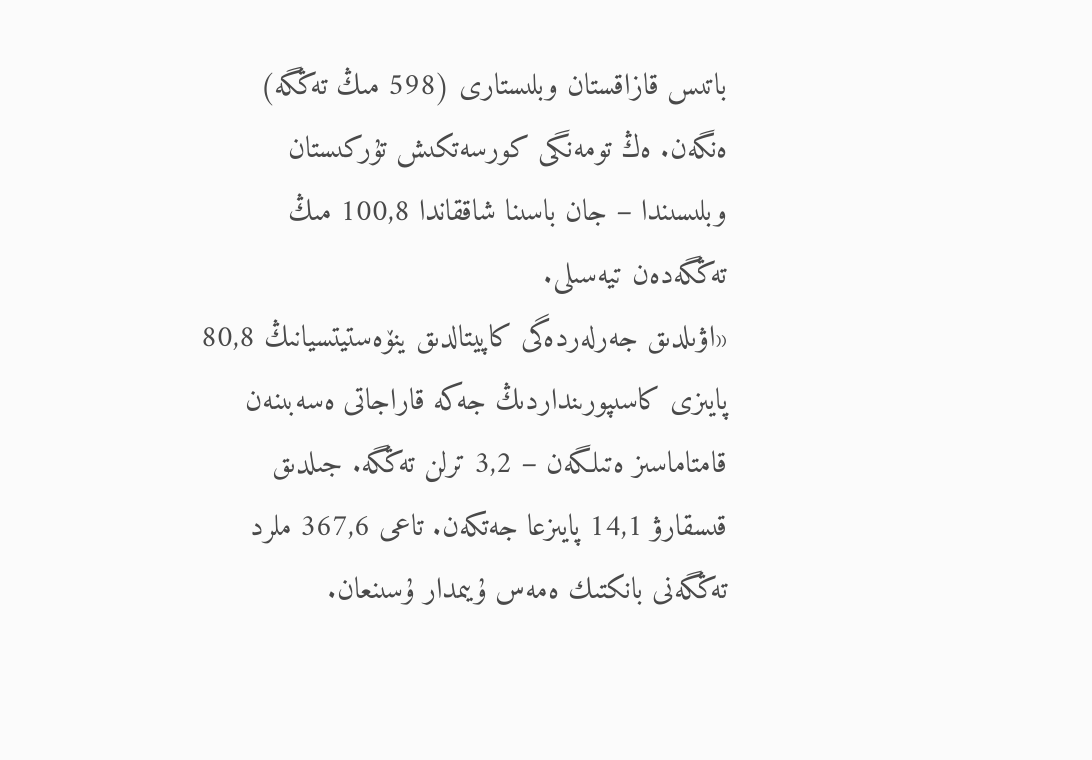باتىس قازاقستان وبلىستارى (598 مىڭ تەڭگە) ەنگەن. ەڭ تومەنگى كورسەتكىش تۇركىستان وبلىسىندا – جان باسىنا شاققاندا 100,8 مىڭ تەڭگەدەن تيەسىلى.
«اۋىلدىق جەرلەردەگى كاپيتالدىق ينۆەستيتسيانىڭ 80,8 پايىزى كاسىپورىنداردىڭ جەكە قاراجاتى ەسەبىنەن قامتاماسىز ەتىلگەن – 3,2 ترلن تەڭگە. جىلدىق قىسقارۋ 14,1 پايىزعا جەتكەن. تاعى 367,6 ملرد تەڭگەنى بانكتىك ەمەس ۇيىمدار ۇسىنعان.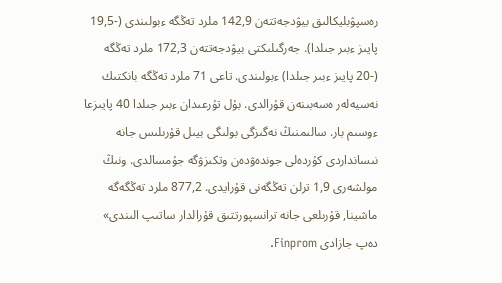رەسپۋبليكالىق بيۋدجەتتەن 142,9 ملرد تەڭگە ءبولىندى (-19,5 پايىز ءبىر جىلدا). جەرگىلىكتى بيۋدجەتتەن 172,3 ملرد تەڭگە (-20 پايىز ءبىر جىلدا) ءبولىندى. تاعى 71 ملرد تەڭگە بانكتىك نەسيەلەر ەسەبىنەن قۇرالدى. بۇل تۇرعىدان ءبىر جىلدا 40 پايىزعا ءوسىم بار. سالىمنىڭ نەگىزگى بولىگى بيىل قۇرىلىس جانە نىسانداردى كۇردەلى جوندەۋدەن وتكىزۋگە جۇمسالدى. ونىڭ مولشەرى 1,9 ترلن تەڭگەنى قۇرايدى. 877,2 ملرد تەڭگەگە ماشينا, قۇرىلعى جانە ترانسپورتتىق قۇرالدار ساتىپ الىندى» دەپ جازادى Finprom.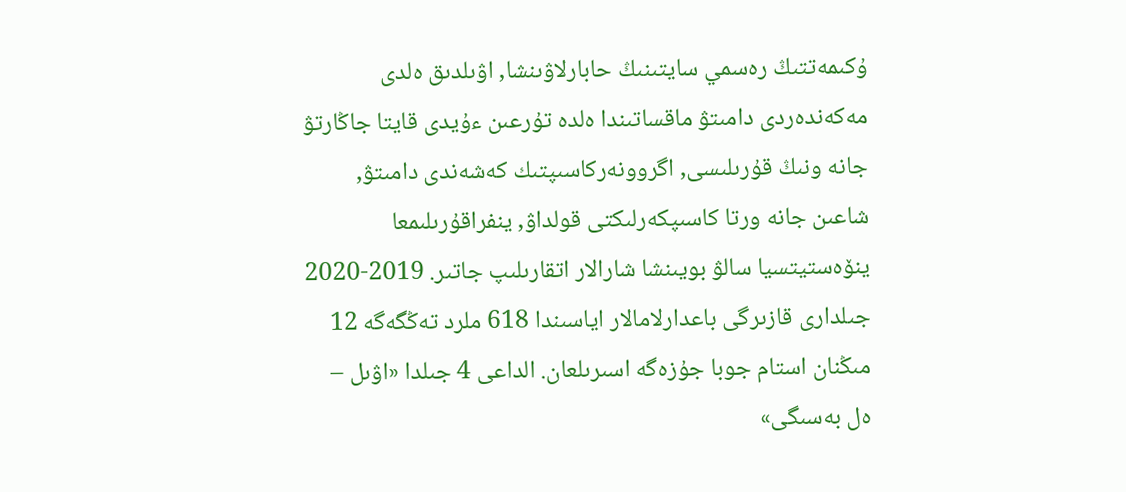ۇكىمەتتىڭ رەسمي سايتىنىڭ حابارلاۋىنشا, اۋىلدىق ەلدى مەكەندەردى دامىتۋ ماقساتىندا ەلدە تۇرعىن ءۇيدى قايتا جاڭارتۋ جانە ونىڭ قۇرىلىسى, اگروونەركاسىپتىك كەشەندى دامىتۋ, شاعىن جانە ورتا كاسىپكەرلىكتى قولداۋ, ينفراقۇرىلىمعا ينۆەستيتسيا سالۋ بويىنشا شارالار اتقارىلىپ جاتىر. 2019-2020 جىلدارى قازىرگى باعدارلامالار اياسىندا 618 ملرد تەڭگەگە 12 مىڭنان استام جوبا جۇزەگە اسىرىلعان. الداعى 4 جىلدا «اۋىل – ەل بەسىگى»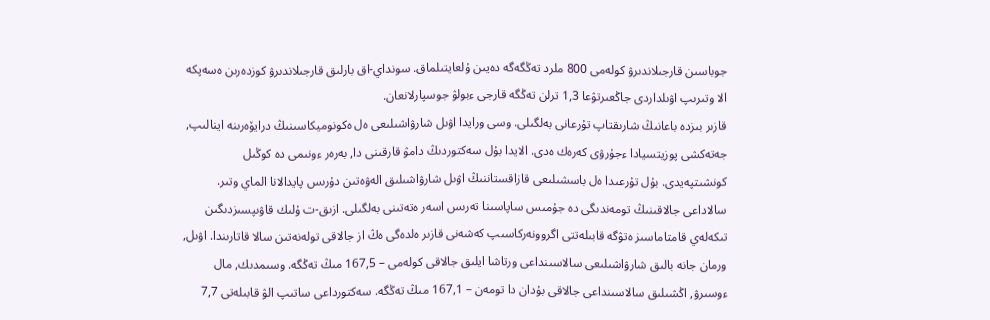جوباسىن قارجىلاندىرۋ كولەمى 800 ملرد تەڭگەگە دەيىن ۇلعايتىلماق. سونداي-اق بارلىق قارجىلاندىرۋ كوزدەرىن ەسەپكە الا وتىرىپ اۋىلداردى جاڭعىرتۋعا 1,3 ترلن تەڭگە قارجى ءبولۋ جوسپارلانعان.
قازىر بىزدە باعانىڭ شارىقتاپ تۇرعانى بەلگىلى. وسى ورايدا اۋىل شارۋاشىلىعى ەل ەكونوميكاسىنىڭ درايۆەرىنە اينالىپ, جەتەكشى پوزيتسيادا ءجۇرۋى كەرەك ەدى. الايدا بۇل سەكتوردىڭ دامۋ قارقىنى دا, بەرەر ءونىمى دە كوڭىل كونشىتپەيدى. بۇل تۇرعىدا ەل باسشىلىعى قازاقستاننىڭ اۋىل شارۋاشىلىق الەۋەتىن دۇرىس پايدالانا الماي وتىر. سالاداعى جالاقىنىڭ تومەندىگى دە جۇمىس ساپاسىنا تەرىس اسەر ەتەتىنى بەلگىلى. ازىق-ت ۇلىك قاۋىپسىزدىگىن تىكەلەي قامتاماسىز ەتۋگە قابىلەتتى اگروونەركاسىپ كەشەنى قازىر ەلدەگى ەڭ از جالاقى تولەنەتىن سالا قاتارىندا. اۋىل, ورمان جانە بالىق شارۋاشىلىعى سالاسىنداعى ورتاشا ايلىق جالاقى كولەمى – 167,5 مىڭ تەڭگە. وسىمدىك, مال ءوسىرۋ, اڭشىلىق سالاسىنداعى جالاقى بۇدان دا تومەن – 167,1 مىڭ تەڭگە. سەكتورداعى ساتىپ الۋ قابىلەتى 7,7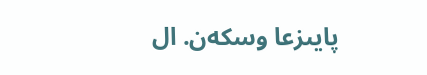پايىزعا وسكەن. ال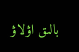بالىق اۋلاۋ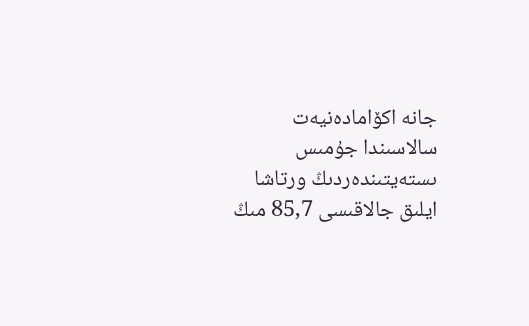جانە اكۆامادەنيەت سالاسىندا جۇمىس ىستەيتىندەردىڭ ورتاشا ايلىق جالاقىسى 85,7 مىڭ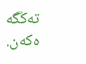تەڭگە ەكەن.